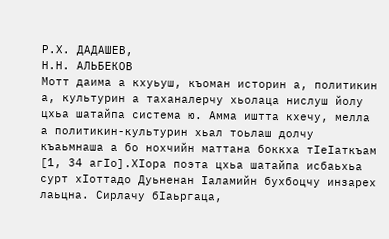Р.Х. ДАДАШЕВ,
Н.Н. АЛЬБЕКОВ
Мотт даима а кхуьуш, къоман историн а, политикин а, культурин а таханалерчу хьолаца нислуш йолу цхьа шатайпа система ю. Амма иштта кхечу, мелла а политикин-культурин хьал тоьлаш долчу къаьмнаша а бо нохчийн маттана боккха тIеIаткъам [1, 34 агIо].ХIора поэта цхьа шатайпа исбаьхьа сурт хIоттадо Дуьненан Iаламийн бухбоцчу инзарех лаьцна. Сирлачу бIаьргаца,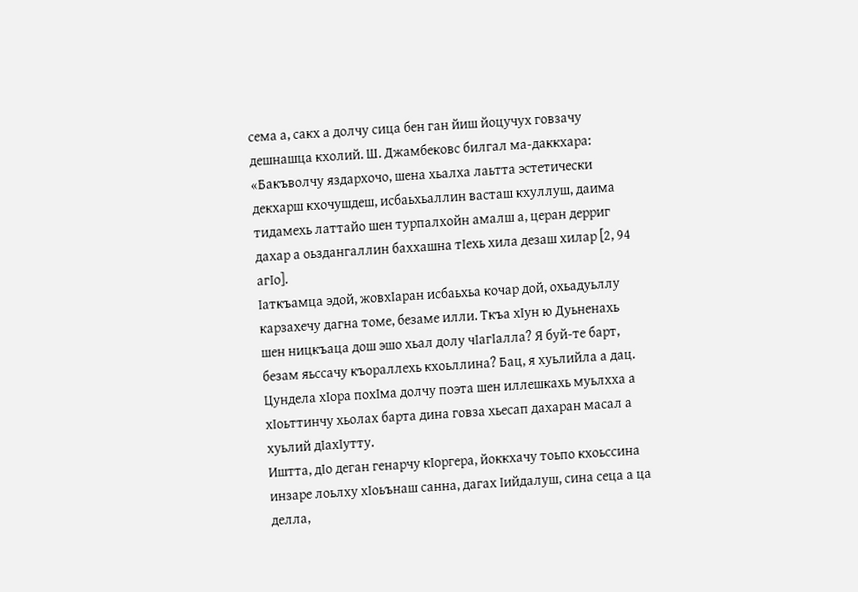сема а, сакх а долчу сица бен ган йиш йоцучух говзачу дешнашца кхолий. Ш. Джамбековс билгал ма-даккхара: «Бакъволчу яздархочо, шена хьалха лаьтта эстетически декхарш кхочушдеш, исбаьхьаллин васташ кхуллуш, даима тидамехь латтайо шен турпалхойн амалш а, церан дерриг дахар а оьздангаллин баххашна тIехь хила дезаш хилар [2, 94 агIо].
Iаткъамца эдой, жовхIаран исбаьхьа кочар дой, охьадуьллу карзахечу дагна томе, безаме илли. Ткъа хIун ю Дуьненахь шен ницкъаца дош эшо хьал долу чIагIалла? Я буй-те барт, безам яьссачу къораллехь кхоьллина? Бац, я хуьлийла а дац. Цундела хIора похIма долчу поэта шен иллешкахь муьлхха а хIоьттинчу хьолах барта дина говза хьесап дахаран масал а хуьлий дIахIутту.
Иштта, дIо деган генарчу кIоргера, йоккхачу тоьпо кхоьссина инзаре лоьлху хIоьънаш санна, дагах Iийдалуш, сина сеца а ца делла,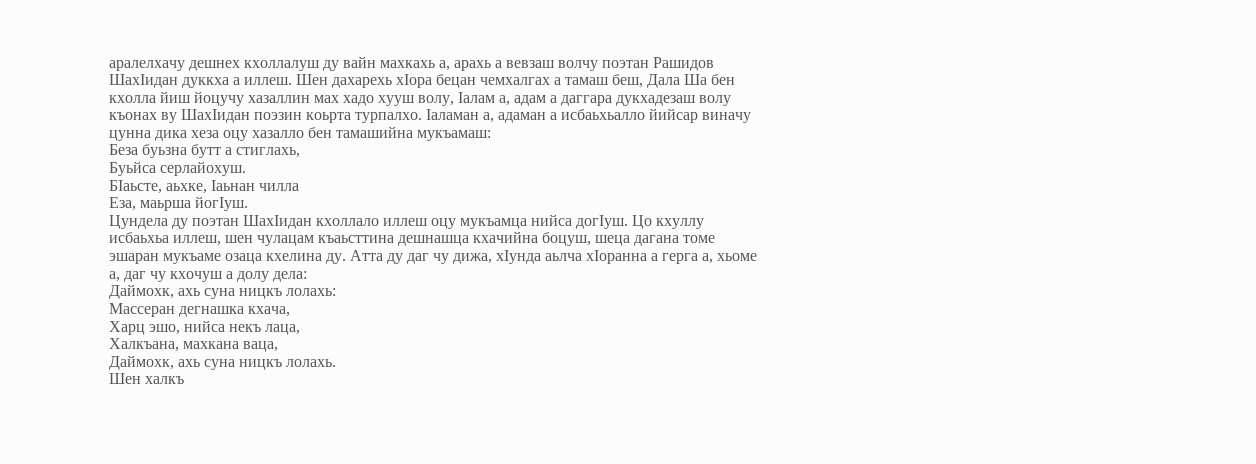аралелхачу дешнех кхоллалуш ду вайн махкахь а, арахь а вевзаш волчу поэтан Рашидов ШахIидан дуккха а иллеш. Шен дахарехь хIора бецан чемхалгах а тамаш беш, Дала Ша бен кхолла йиш йоцучу хазаллин мах хадо хууш волу, Iалам а, адам а даггара дукхадезаш волу къонах ву ШахIидан поэзин коьрта турпалхо. Iаламан а, адаман а исбаьхьалло йийсар виначу цунна дика хеза оцу хазалло бен тамашийна мукъамаш:
Беза буьзна бутт а стиглахь,
Буьйса серлайохуш.
БIаьсте, аьхке, Iаьнан чилла
Еза, маьрша йогIуш.
Цундела ду поэтан ШахIидан кхоллало иллеш оцу мукъамца нийса догIуш. Цо кхуллу исбаьхьа иллеш, шен чулацам къаьсттина дешнашца кхачийна боцуш, шеца дагана томе эшаран мукъаме озаца кхелина ду. Атта ду даг чу дижа, хIунда аьлча хIоранна а герга а, хьоме а, даг чу кхочуш а долу дела:
Даймохк, ахь суна ницкъ лолахь:
Массеран дегнашка кхача,
Харц эшо, нийса некъ лаца,
Халкъана, махкана ваца,
Даймохк, ахь суна ницкъ лолахь.
Шен халкъ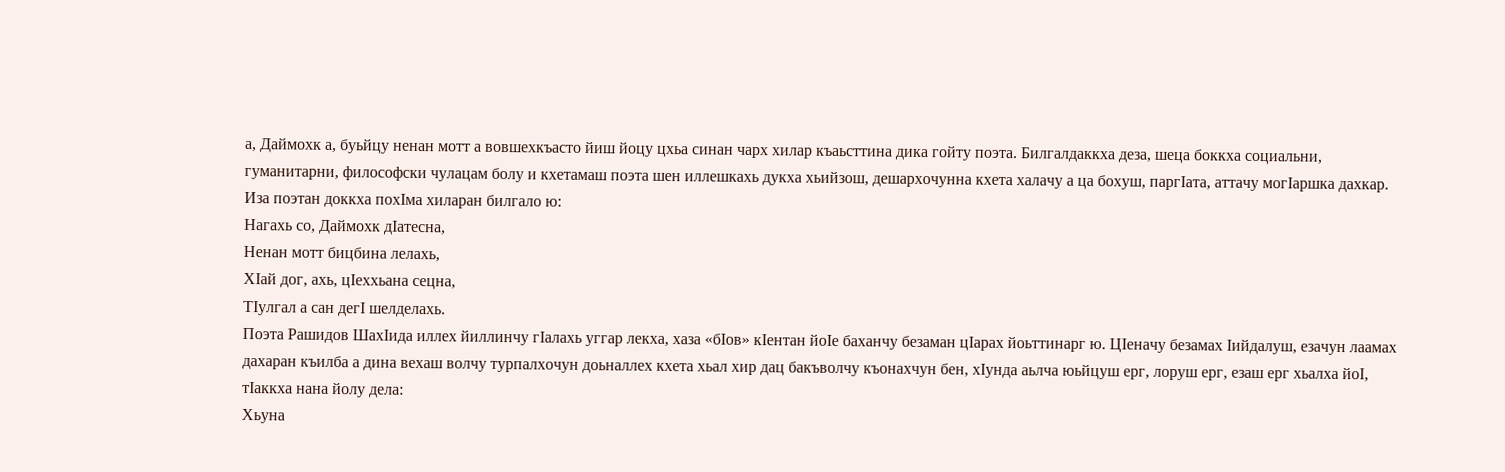а, Даймохк а, буьйцу ненан мотт а вовшехкъасто йиш йоцу цхьа синан чарх хилар къаьсттина дика гойту поэта. Билгалдаккха деза, шеца боккха социальни, гуманитарни, философски чулацам болу и кхетамаш поэта шен иллешкахь дукха хьийзош, дешархочунна кхета халачу а ца бохуш, паргIата, аттачу могIаршка дахкар. Иза поэтан доккха похIма хиларан билгало ю:
Нагахь со, Даймохк дIатесна,
Ненан мотт бицбина лелахь,
ХIай дог, ахь, цIеххьана сецна,
ТIулгал а сан дегI шелделахь.
Поэта Рашидов ШахIида иллех йиллинчу гIалахь уггар лекха, хаза «бIов» кIентан йоIе баханчу безаман цIарах йоьттинарг ю. ЦIеначу безамах Iийдалуш, езачун лаамах дахаран къилба а дина вехаш волчу турпалхочун доьналлех кхета хьал хир дац бакъволчу къонахчун бен, хIунда аьлча юьйцуш ерг, лоруш ерг, езаш ерг хьалха йоI, тIаккха нана йолу дела:
Хьуна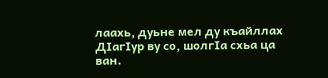лаахь, дуьне мел ду къайллах
ДIагIур ву со, шолгIа схьа ца ван.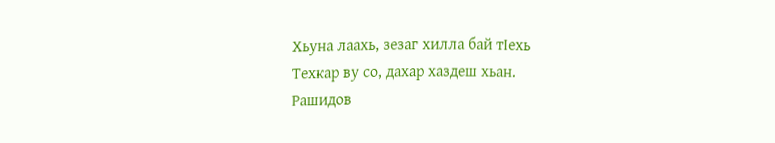Хьуна лаахь, зезаг хилла бай тIехь
Техкар ву со, дахар хаздеш хьан.
Рашидов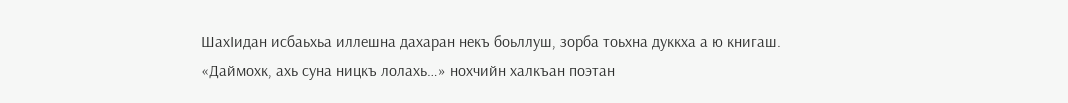ШахIидан исбаьхьа иллешна дахаран некъ боьллуш, зорба тоьхна дуккха а ю книгаш.
«Даймохк, ахь суна ницкъ лолахь…» нохчийн халкъан поэтан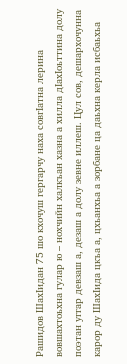Рашидов ШахIидан 75 шо кхочуш гергарчу наха совгIатна лерина вовшахтоьхна гулар ю – нохчийн халкъан хазна а хилла дIахIоьттина долу поэтан уггар девзаш а, дезаш а долу зевне иллеш. Цул сов, дешархочунна карор ду ШахIида цкъа а, цхьанхьа а зорбане ца даьхна керла исбаьхьа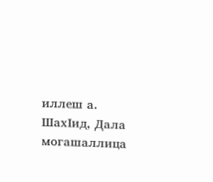иллеш а.
ШахIид, Дала могашаллица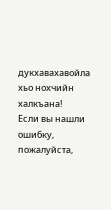дукхавахавойла хьо нохчийн халкъана!
Если вы нашли ошибку, пожалуйста,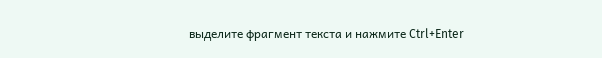выделите фрагмент текста и нажмите Ctrl+Enter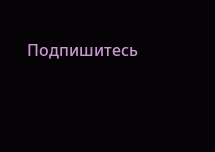Подпишитесь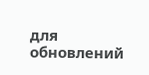для обновлений